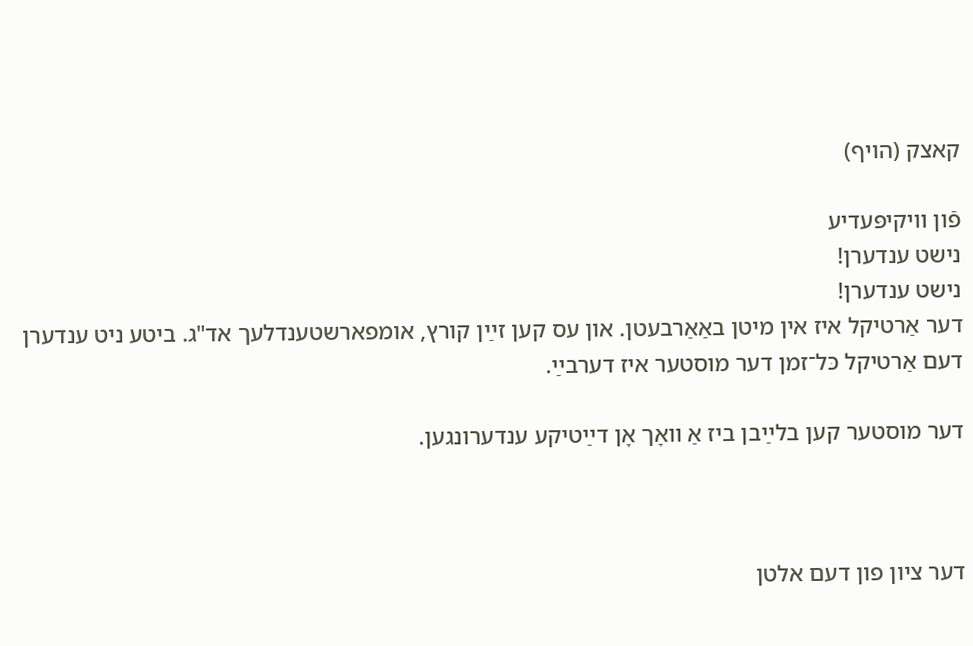קאצק (הויף)

פֿון װיקיפּעדיע
נישט ענדערן!
נישט ענדערן!
דער אַרטיקל איז אין מיטן באַאַרבעטן. און עס קען זײַן קורץ, אומפארשטענדלעך אד"ג. ביטע ניט ענדערן דעם אַרטיקל כּל־זמן דער מוסטער איז דערבײַ.

דער מוסטער קען בלײַבן ביז אַ װאָך אָן דײַטיקע ענדערונגען.



דער ציון פון דעם אלטן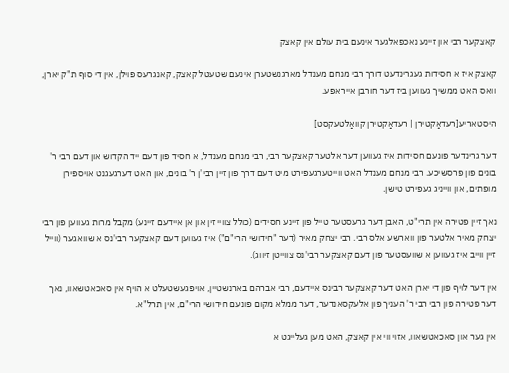קאצקער רבי און זיינע נאכפאלגער אינעם בית עולם אין קאצק

קאצק איז א חסידות געגרינדעט דורך רבי מנחם מענדל מארגנשטערן אינעם שטעטל קאצק, קאנגרעס פוילן, אין די סוף ת"ק יארן, וואס האט ממשיך געווען ביז דער חורבן אייראפע.

היסטאריע[רעדאַקטירן | רעדאַקטירן קוואַלטעקסט]

דער גרינדער פונעם חסידות איז געווען דער אלטער קאצקער רבי, רבי מנחם מענדל, א חסיד פון דעם ייד הקדוש און דעם רבי ר' בונים פון פרסשיכע. רבי מנחם מענדל האט ווייטערגעפירט מיט דעם דרך פון זיין רבי'ן ר' בונים, און האט דערגעגנט אויספירן מופתים, און ווייניג געפירט טישן.

נאך זיין פטירה אין תרי"ט, האבן דער גרעסטער טייל פון זיינע חסידים (כולל צוויי זין און אן איידעם זיינע) מקבל מרות געווען פון רבי יצחק מאיר אלטער פון ווארשע אלס רבי. רבי יצחק מאיר (דער "חידושי הרי"ם") איז געווען דעם קאצקער רבי'נס א שוואגער (ווייל זיין ווייב איז געווען א שוועסטער פון דעם קאצקער רבי'נס צווייטן זיווג).

אין דער לויף פון די יארן האט דער קאצקער רבינס איידעם, רבי אברהם בארנשטיין, אויפגעשטעלט א הויף אין סאכאטשאוו, נאך דער פטירה פון רבי רבי ר' העניך פון אלעקסאנדער, דער ממלא מקום פונעם חידושי הרי"ם, אין תרל"א.

אין גער און סאכאטשאוו, אזוי ווי אין קאצק, האט מען געלייגט א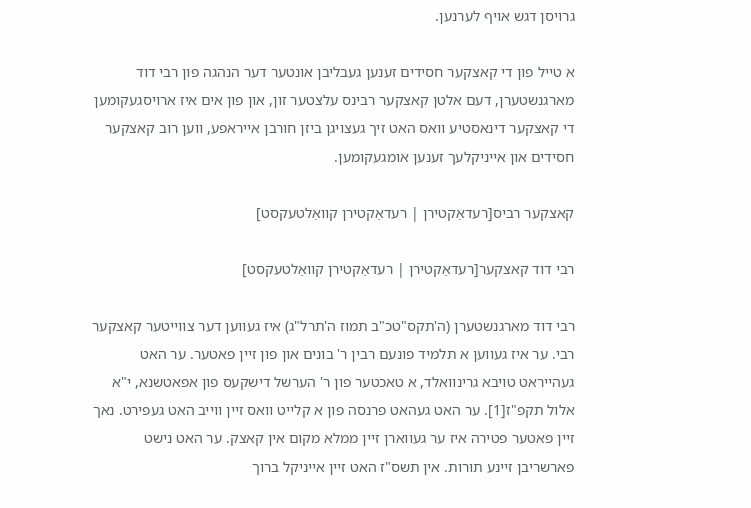גרויסן דגש אויף לערנען.

א טייל פון די קאצקער חסידים זענען געבליבן אונטער דער הנהגה פון רבי דוד מארגנשטערן, דעם אלטן קאצקער רבינס עלצטער זון, און פון אים איז ארויסגעקומען די קאצקער דינאסטיע וואס האט זיך געצויגן ביזן חורבן אייראפע, ווען רוב קאצקער חסידים און אייניקלעך זענען אומגעקומען.

קאצקער רביס[רעדאַקטירן | רעדאַקטירן קוואַלטעקסט]

רבי דוד קאצקער[רעדאַקטירן | רעדאַקטירן קוואַלטעקסט]

רבי דוד מארגנשטערן (ה'תקס"טכ"ב תמוז ה'תרל"ג) איז געווען דער צווייטער קאצקער רבי. ער איז געווען א תלמיד פונעם רבין ר' בונים און פון זיין פאטער. ער האט געהייראט טויבא גרינוואלד, א טאכטער פון ר' הערשל דישקעס פון אפאטשנא, י"א אלול תקפ"ז[1]. ער האט געהאט פרנסה פון א קלייט וואס זיין ווייב האט געפירט. נאך זיין פאטער פטירה איז ער געווארן זיין ממלא מקום אין קאצק. ער האט נישט פארשריבן זיינע תורות. אין תשס"ז האט זיין אייניקל ברוך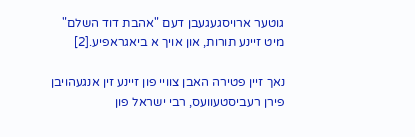גוטער ארויסגעגעבן דעם "אהבת דוד השלם" מיט זיינע תורות, און אויך א ביאגראפיע.[2]

נאך זיין פטירה האבן צוויי פון זיינע זין אנגעהויבן פירן רעביסטעוועס, רבי ישראל פון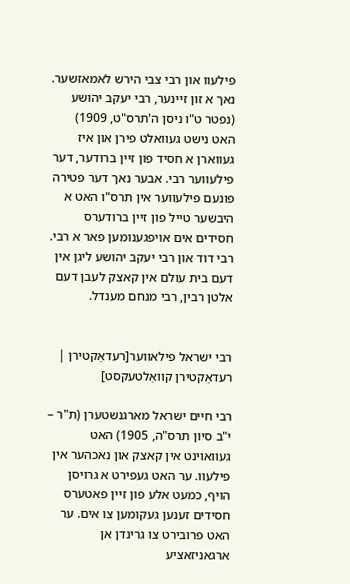פילעוו און רבי צבי הירש לאמאזשער. נאך א זון זיינער, רבי יעקב יהושע (נפטר ט"ו ניסן ה'תרס"ט, 1909) האט נישט געוואלט פירן און איז געווארן א חסיד פון זיין ברודער, דער פילעווער רבי. אבער נאך דער פטירה פונעם פילעווער אין תרס"ו האט א היבשער טייל פון זיין ברודערס חסידים אים אויפגענומען פאר א רבי. רבי דוד און רבי יעקב יהושע ליגן אין דעם בית עולם אין קאצק לעבן דעם אלטן רבין, רבי מנחם מענדל.


רבי ישראל פילאווער[רעדאַקטירן | רעדאַקטירן קוואַלטעקסט]

רבי חיים ישראל מארגנשטערן (ת"ר – י"ב סיון תרס"ה, 1905) האט געוואוינט אין קאצק און נאכהער אין פילעוו. ער האט געפירט א גרויסן הויף, כמעט אלע פון זיין פאטערס חסידים זענען געקומען צו אים. ער האט פרובירט צו גרינדן אן ארגאניזאציע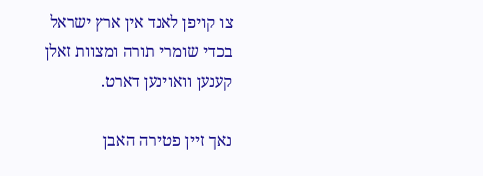צו קויפן לאנד אין ארץ ישראל בכדי שומרי תורה ומצוות זאלן קענען וואוינען דארט.

נאך זיין פטירה האבן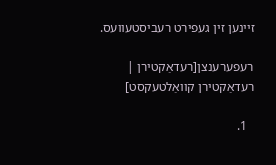זיינען זין געפירט רעביסטעוועס.

רעפערענצן[רעדאַקטירן | רעדאַקטירן קוואַלטעקסט]

  1.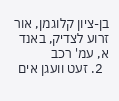בן-ציון קלוגמן, אור זרוע לצדיק, באנד א, עמ' רכב
  2. זעט וועגן אים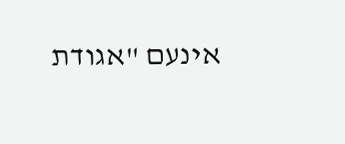אינעם "אגודת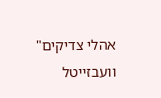אהלי צדיקים" וועבזייטל